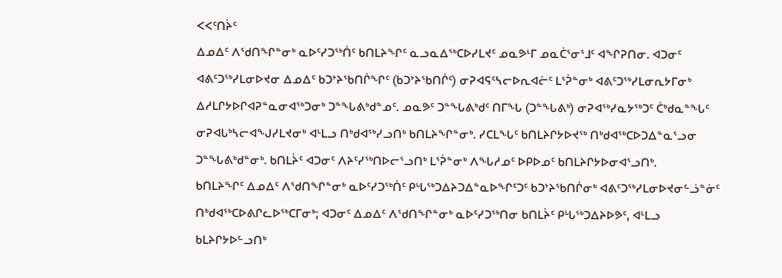ᐸᐸᑦᑎᔩᑦ
ᐃᓄᐃᑦ ᐱᖁᑎᖏᓐᓂᒃ ᓇᐅᑦᓯᑐᖅᑏᑦ ᑲᑎᒪᔨᖏᑦ ᓇᓗᓇᐃᖅᑕᐅᓯᒪᔪᑦ ᓄᓇᕗᒻᒥ ᓄᓇᑖᕐᓂᕐᒧᑦ ᐊᖏᕈᑎᓂ. ᐊᑐᓂᑦ ᐊᕕᑦᑐᖅᓯᒪᓂᐅᔪᓂ ᐃᓄᐃᑦ ᑲᑐᔾᔨᖃᑎᒌᖏᑦ (ᑲᑐᔾᔨᖃᑎᒌᑦ) ᓂᕈᐊᕋᑦᓴᓕᐅᕆᐊᓖᑦ ᒪᕐᕉᓐᓂᒃ ᐊᕕᑦᑐᖅᓯᒪᓂᕆᔭᒥᓂᒃ ᐃᓱᒪᒋᔭᐅᒋᐊᕈᓐᓇᓂᐊᖅᑐᓂᒃ ᑐᓐᖓᕕᒃᑯᓐᓄᑦ. ᓄᓇᕗᑦ ᑐᓐᖓᕕᒃᑯᑦ ᑎᒥᖓ (ᑐᓐᖓᕕᒃ) ᓂᕈᐊᖅᓯᓇᔭᖅᑐᑦ ᑖᒃᑯᓇᓐᖓᑦ ᓂᕈᐊᒐᒃᓴᓕᐊᖑᓯᒪᔪᓂᒃ ᐊᒻᒪᓗ ᑎᒃᑯᐊᖅᓯᓗᑎᒃ ᑲᑎᒪᔨᖏᓐᓂᒃ. ᓯᑕᒪᖓᑦ ᑲᑎᒪᔨᒋᔭᐅᔪᖅ ᑎᒃᑯᐊᖅᑕᐅᑐᐃᓐᓇᕐᓗᓂ ᑐᓐᖓᕕᒃᑯᓐᓂᒃ. ᑲᑎᒪᔩᑦ ᐊᑐᓂᑦ ᐱᔨᑦᓯᖅᑎᐅᓕᕐᓗᑎᒃ ᒪᕐᕉᓐᓂᒃ ᐱᖓᓱᓄᑦ ᐅᑭᐅᓄᑦ ᑲᑎᒪᔨᒋᔭᐅᓂᐊᕐᓗᑎᒃ.
ᑲᑎᒪᔨᖏᑦ ᐃᓄᐃᑦ ᐱᖁᑎᖏᓐᓂᒃ ᓇᐅᑦᓯᑐᖅᑏᑦ ᑭᒡᒐᖅᑐᐃᔨᑐᐃᓐᓇᐅᖏᑦᑐᑦ ᑲᑐᔾᔨᖃᑎᒌᓂᒃ ᐊᕕᑦᑐᖅᓯᒪᓂᐅᔪᓂᓪᓘᓐᓃᑦ ᑎᒃᑯᐊᖅᑕᐅᕕᒋᓚᐅᖅᑕᒥᓂᒃ; ᐊᑐᓂᑦ ᐃᓄᐃᑦ ᐱᖁᑎᖏᓐᓂᒃ ᓇᐅᑦᓯᑐᖅᑎᓂ ᑲᑎᒪᔩᑦ ᑭᒡᒐᖅᑐᐃᔨᐅᕗᑦ, ᐊᒻᒪᓗ ᑲᒪᔨᒋᔭᐅᓪᓗᑎᒃ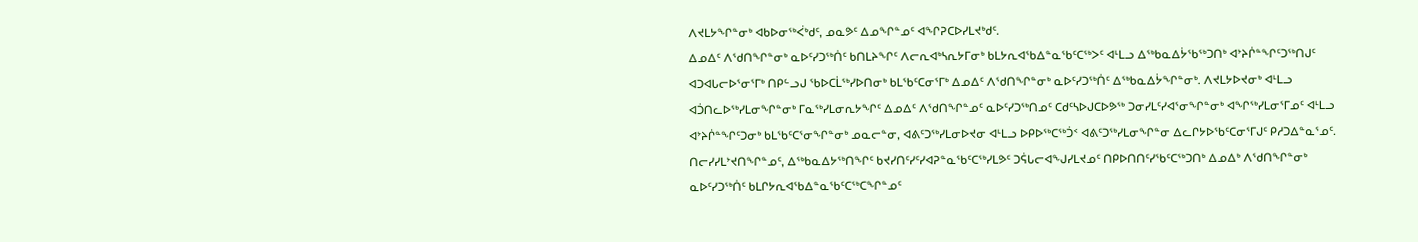ᐱᔪᒪᔭᖏᓐᓂᒃ ᐊᑲᐅᓂᖅᐹᒃᑯᑦ, ᓄᓇᕗᑦ ᐃᓄᖏᓐᓄᑦ ᐊᖏᕈᑕᐅᓯᒪᔪᒃᑯᑦ.
ᐃᓄᐃᑦ ᐱᖁᑎᖏᓐᓂᒃ ᓇᐅᑦᓯᑐᖅᑏᑦ ᑲᑎᒪᔨᖏᑦ ᐱᓕᕆᐊᒃᓴᕆᔭᒥᓂᒃ ᑲᒪᔭᕆᐊᖃᐃᓐᓇᖃᑦᑕᖅᐳᑦ ᐊᒻᒪᓗ ᐃᖅᑲᓇᐃᔮᖃᖅᑐᑎᒃ ᐊᔾᔨᒌᓐᖏᑦᑐᖅᑎᒍᑦ ᐊᑐᐊᒐᓕᐅᕐᓂᕐᒥᒃ ᑎᑭᓪᓗᒍ ᖃᐅᑕᒫᖅᓯᐅᑎᓂᒃ ᑲᒪᖃᑦᑕᓂᕐᒥᒃ ᐃᓄᐃᑦ ᐱᖁᑎᖏᓐᓂᒃ ᓇᐅᑦᓯᑐᖅᑏᑦ ᐃᖅᑲᓇᐃᔮᖏᓐᓂᒃ. ᐱᔪᒪᔭᐅᔪᓂᒃ ᐊᒻᒪᓗ ᐊᑑᑎᓚᐅᖅᓯᒪᓂᖏᓐᓂᒃ ᒥᓇᖅᓯᒪᓂᕆᔭᖏᑦ ᐃᓄᐃᑦ ᐱᖁᑎᖏᓐᓄᑦ ᓇᐅᑦᓯᑐᖅᑎᓄᑦ ᑕᑯᑦᓴᐅᒍᑕᐅᕗᖅ ᑐᓂᓯᒪᑦᓯᐊᕐᓂᖏᓐᓂᒃ ᐊᖏᖅᓯᒪᓂᕐᒥᓄᑦ ᐊᒻᒪᓗ ᐊᔾᔨᒌᓐᖏᑦᑐᓂᒃ ᑲᒪᖃᑦᑕᕐᓂᖏᓐᓂᒃ ᓄᓇᓕᓐᓂ, ᐊᕕᑦᑐᖅᓯᒪᓂᐅᔪᓂ ᐊᒻᒪᓗ ᐅᑭᐅᖅᑕᖅᑑᑉ ᐊᕕᑦᑐᖅᓯᒪᓂᖏᓐᓂ ᐃᓚᒋᔭᐅᖃᑦᑕᓂᕐᒥᒍᑦ ᑭᓱᑐᐃᓐᓇᕐᓄᑦ. ᑎᓕᓯᓯᒪᔾᔪᑎᖏᓐᓄᑦ, ᐃᖅᑲᓇᐃᔭᖅᑎᖏᑦ ᑲᔪᓯᑎᑦᓯᑦᓯᐊᕈᓐᓇᖃᑦᑕᖅᓯᒪᕗᑦ ᑐᕌᒐᓕᐊᖑᓯᒪᔪᓄᑦ ᑎᑭᐅᑎᑎᑦᓯᖃᑦᑕᖅᑐᑎᒃ ᐃᓄᐃᒃ ᐱᖁᑎᖏᓐᓂᒃ ᓇᐅᑦᓯᑐᖅᑏᑦ ᑲᒪᒋᔭᕆᐊᖃᐃᓐᓇᖃᑦᑕᖅᑕᖏᓐᓄᑦ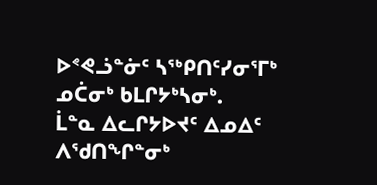ᐅᕝᕙᓘᓐᓃᑦ ᓴᖅᑭᑎᑦᓯᓂᕐᒥᒃ ᓄᑖᓂᒃ ᑲᒪᒋᔭᒃᓴᓂᒃ.
ᒫᓐᓇ ᐃᓚᒋᔭᐅᔪᑦ ᐃᓄᐃᑦ ᐱᖁᑎᖏᓐᓂᒃ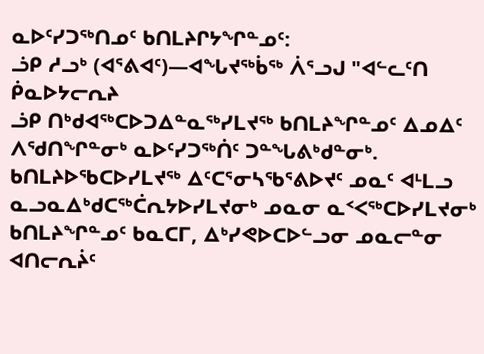ᓇᐅᑦᓯᑐᖅᑎᓄᑦ ᑲᑎᒪᔨᒋᔭᖏᓐᓄᑦ:
ᓘᑭ ᓱᓗᒃ (ᐊᕐᕕᐊᑦ)—ᐊᖓᔪᖅᑳᖅ ᐲᕐᓗᒍ "ᐊᓪᓚᑦᑎ ᑮᓇᐅᔭᓕᕆᔨ
ᓘᑭ ᑎᒃᑯᐊᖅᑕᐅᑐᐃᓐᓇᖅᓯᒪᔪᖅ ᑲᑎᒪᔨᖏᓐᓄᑦ ᐃᓄᐃᑦ ᐱᖁᑎᖏᓐᓂᒃ ᓇᐅᑦᓯᑐᖅᑏᑦ ᑐᓐᖓᕕᒃᑯᓐᓂᒃ. ᑲᑎᒪᔨᐅᖃᑕᐅᓯᒪᔪᖅ ᐃᑦᑕᕐᓂᓴᖃᕐᕕᐅᔪᑦ ᓄᓇᑦ ᐊᒻᒪᓗ ᓇᓗᓇᐃᒃᑯᑕᖅᑖᕆᔭᐅᓯᒪᔪᓂᒃ ᓄᓇᓂ ᓇᑉᐸᖅᑕᐅᓯᒪᔪᓂᒃ ᑲᑎᒪᔨᖏᓐᓄᑦ ᑲᓇᑕᒥ, ᐃᒃᓯᕙᐅᑕᐅᓪᓗᓂ ᓄᓇᓕᓐᓂ ᐊᑎᓕᕆᔩᑦ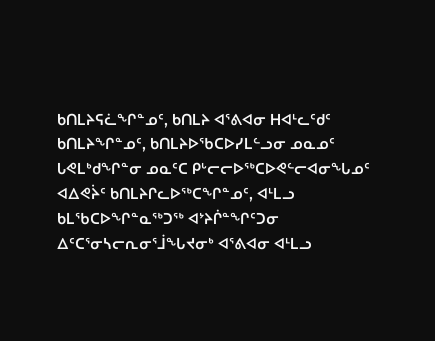ᑲᑎᒪᔨᕋᓛᖏᓐᓄᑦ, ᑲᑎᒪᔨ ᐊᕐᕕᐊᓂ ᕼᐊᒻᓚᑦᑯᑦ ᑲᑎᒪᔨᖏᓐᓄᑦ, ᑲᑎᒪᔨᐅᖃᑕᐅᓯᒪᓪᓗᓂ ᓄᓇᓄᑦ ᒐᕙᒪᒃᑯᖏᓐᓂ ᓄᓇᑦᑕ ᑭᒡᓕᓕᐅᖅᑕᐅᕙᓪᓕᐊᓂᖓᓄᑦ ᐊᐃᕙᔩᑦ ᑲᑎᒪᔨᒋᓚᐅᖅᑕᖏᓐᓄᑦ, ᐊᒻᒪᓗ ᑲᒪᖃᑕᐅᖏᓐᓇᖅᑐᖅ ᐊᔾᔨᒌᓐᖏᑦᑐᓂ ᐃᑦᑕᕐᓂᓴᓕᕆᓂᕐᒨᖓᔪᓂᒃ ᐊᕐᕕᐊᓂ ᐊᒻᒪᓗ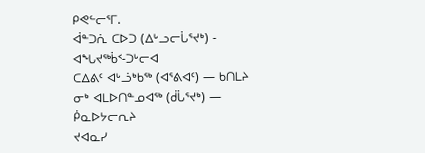ᑭᕙᓪᓕᕐᒥ.
ᐋᓐᑐᕇ ᑕᐅᑐ (ᐃᒡᓗᓕᒑᕐᔪᒃ) - ᐊᖓᔪᖅᑳᑉ-ᑐᒡᓕᐊ
ᑕᐃᕕᑦ ᐊᒡᓘᒃᑲᖅ (ᐊᕐᕕᐊᑦ) — ᑲᑎᒪᔨ
ᓂᒃ ᐊᒪᐅᑎᓐᓄᐊᖅ (ᑰᒑᕐᔪᒃ) — ᑮᓇᐅᔭᓕᕆᔨ
ᔪᐊᓇᓯ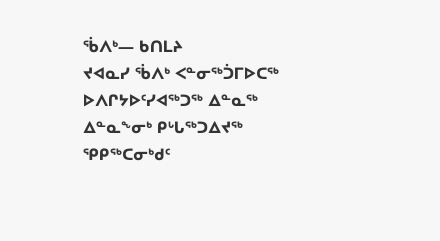ᖄᐱᒃ— ᑲᑎᒪᔨ
ᔪᐊᓇᓯ ᖄᐱᒃ ᐸᓐᓂᖅᑑᒥᐅᑕᖅ ᐅᐱᒋᔭᐅᑦᓯᐊᖅᑐᖅ ᐃᓐᓇᖅ ᐃᓐᓇᖕᓂᒃ ᑭᒡᒐᖅᑐᐃᔪᖅ ᕿᑭᖅᑕᓂᒃᑯᑦ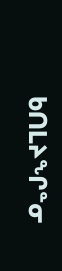ᑲᑎᒪᔨᖏᓐᓂ